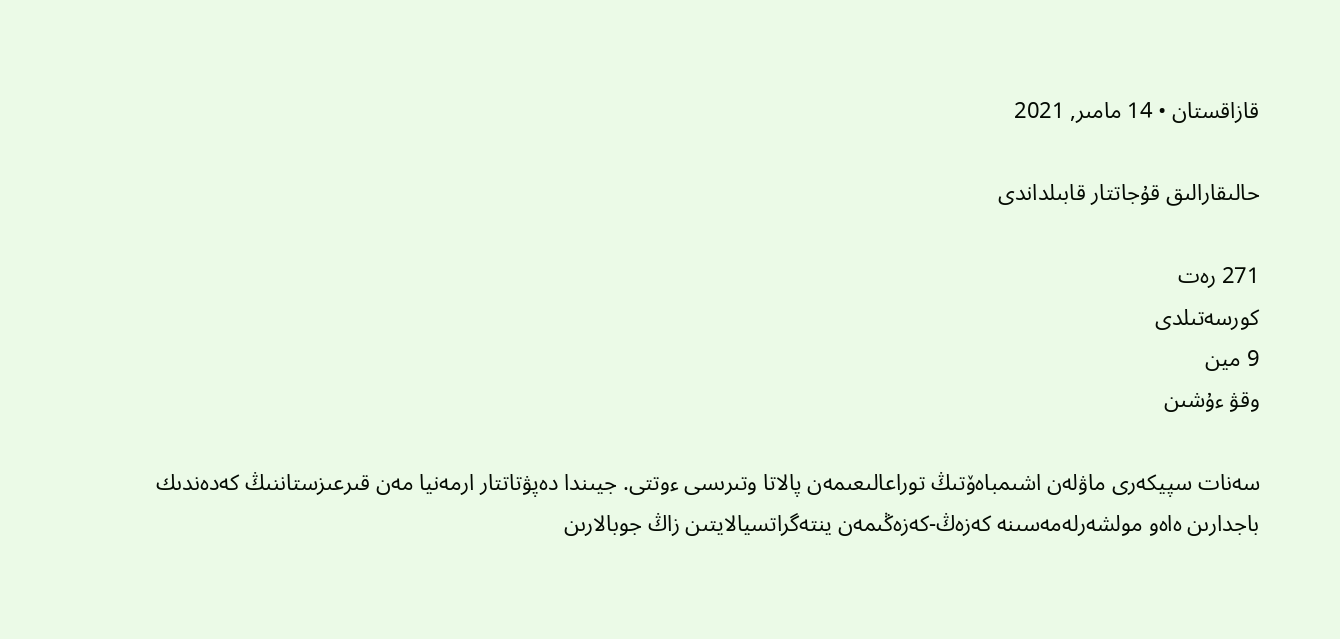قازاقستان • 14 مامىر, 2021

حالىقارالىق قۇجاتتار قابىلداندى

271 رەت
كورسەتىلدى
9 مين
وقۋ ءۇشىن

سەنات سپيكەرى ماۋلەن اشىمباەۆتىڭ توراعالىعىمەن پالاتا وتىرىسى ءوتتى. جيىندا دەپۋتاتتار ارمەنيا مەن قىرعىزستاننىڭ كەدەندىك باجدارىن ەاەو مولشەرلەمەسىنە كەزەڭ-كەزەڭىمەن ينتەگراتسيالايتىن زاڭ جوبالارىن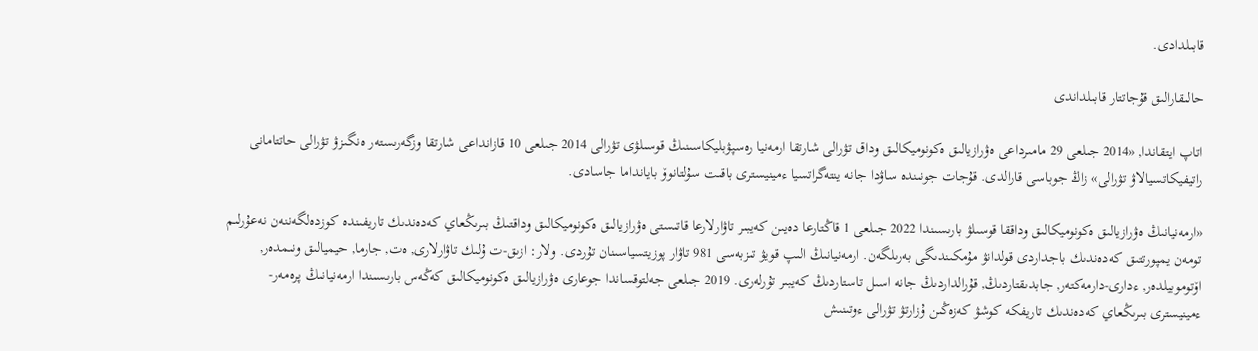قابىلدادى.

حالىقارالىق قۇجاتتار قابىلداندى

اتاپ ايتقاندا, «2014 جىلعى 29 مامىرداعى ەۋرازيالىق ەكونوميكالىق وداق تۋرالى شارتقا ارمەنيا رەسپۋبليكاسىنىڭ قوسىلۋى تۋرالى 2014 جىلعى 10 قازانداعى شارتقا وزگەرىستەر ەنگىزۋ تۋرالى حاتتامانى راتيفيكاتسيالاۋ تۋرالى» زاڭ جوباسى قارالدى. قۇجات جونىندە ساۋدا جانە ينتەگراتسيا ءمينيسترى باقىت سۇلتانوۆ بايانداما جاسادى.

«ارمەنيانىڭ ەۋرازيالىق ەكونوميكالىق وداققا قوسىلۋ بارىسىندا 2022 جىلعى 1 قاڭتارعا دەيىن كەيبىر تاۋارلارعا قاتىستى ەۋرازيالىق ەكونوميكالىق وداقتىڭ بىرىڭعاي كەدەندىك تاريفىندە كوزدەلگەننەن نەعۇرلىم تومەن يمپورتتىق كەدەندىك باجداردى قولدانۋ مۇمكىندىگى بەرىلگەن. ارمەنيانىڭ الىپ قويۋ تىزبەسى 981 تاۋار پوزيتسياسىنان تۇردى. ولار: ازىق-ت ۇلىك تاۋارلارى, ەت, جارما, حيميالىق ونىمدەر, اۆتوموبيلدەر, ءدارى-دارمەكتەر, جابدىقتاردىڭ, قۇرالداردىڭ جانە اسىل تاستاردىڭ كەيبىر تۇرلەرى. 2019 جىلعى جەلتوقساندا جوعارى ەۋرازيالىق ەكونوميكالىق كەڭەس بارىسىندا ارمەنيانىڭ پرەمەر-ءمينيسترى بىرىڭعاي كەدەندىك تاريفكە كوشۋ كەزەڭىن ۇزارتۋ تۋرالى ءوتىنىش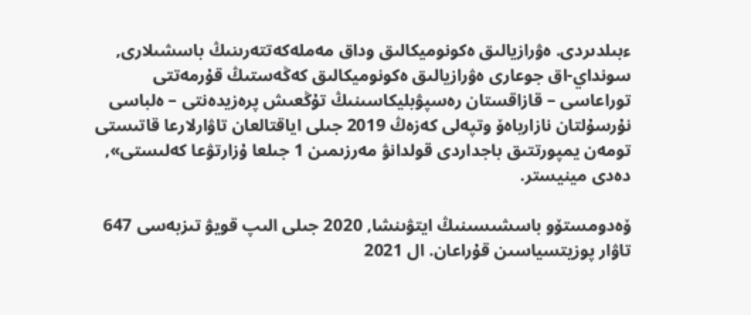ءبىلدىردى. ەۋرازيالىق ەكونوميكالىق وداق مەملەكەتتەرىنىڭ باسشىلارى, سونداي-اق جوعارى ەۋرازيالىق ەكونوميكالىق كەڭەستىڭ قۇرمەتتى توراعاسى – قازاقستان رەسپۋبليكاسىنىڭ تۇڭعىش پرەزيدەنتى – ەلباسى نۇرسۇلتان نازارباەۆ وتپەلى كەزەڭ 2019 جىلى اياقتالعان تاۋارلارعا قاتىستى تومەن يمپورتتىق باجداردى قولدانۋ مەرزىمىن 1 جىلعا ۇزارتۋعا كەلىستى», دەدى مينيستر.

ۆەدومستۆو باسشىسىنىڭ ايتۋىنشا, 2020 جىلى الىپ قويۋ تىزبەسى 647 تاۋار پوزيتسياسىن قۇراعان. ال 2021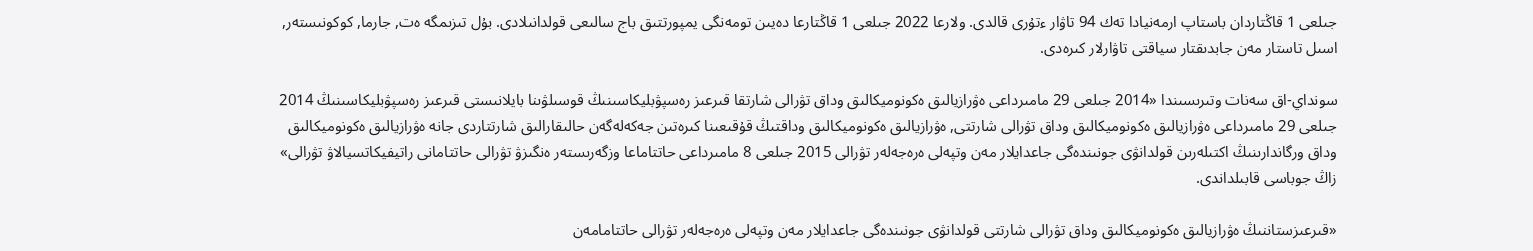جىلعى 1 قاڭتاردان باستاپ ارمەنيادا تەك 94 تاۋار ءتۇرى قالدى. ولارعا 2022 جىلعى 1 قاڭتارعا دەيىن تومەنگى يمپورتتىق باج سالىعى قولدانىلادى. بۇل تىزىمگە ەت, جارما, كوكونىستەر, اسىل تاستار مەن جابدىقتار سياقتى تاۋارلار كىرەدى.

سونداي-اق سەنات وتىرىسىندا «2014 جىلعى 29 مامىرداعى ەۋرازيالىق ەكونوميكالىق وداق تۋرالى شارتقا قىرعىز رەسپۋبليكاسىنىڭ قوسىلۋىنا بايلانىستى قىرعىز رەسپۋبليكاسىنىڭ 2014 جىلعى 29 مامىرداعى ەۋرازيالىق ەكونوميكالىق وداق تۋرالى شارتتى, ەۋرازيالىق ەكونوميكالىق وداقتىڭ قۇقىعىنا كىرەتىن جەكەلەگەن حالىقارالىق شارتتاردى جانە ەۋرازيالىق ەكونوميكالىق وداق ورگاندارىنىڭ اكتىلەرىن قولدانۋى جونىندەگى جاعدايلار مەن وتپەلى ەرەجەلەر تۋرالى 2015 جىلعى 8 مامىرداعى حاتتاماعا وزگەرىستەر ەنگىزۋ تۋرالى حاتتامانى راتيفيكاتسيالاۋ تۋرالى» زاڭ جوباسى قابىلداندى.

«قىرعىزستاننىڭ ەۋرازيالىق ەكونوميكالىق وداق تۋرالى شارتتى قولدانۋى جونىندەگى جاعدايلار مەن وتپەلى ەرەجەلەر تۋرالى حاتتامامەن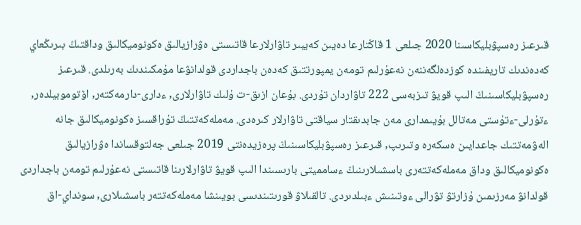قىرعىز رەسپۋبليكاسىنا 2020 جىلعى 1 قاڭتارعا دەيىن كەيبىر تاۋارلارعا قاتىستى ەۋرازيالىق ەكونوميكالىق وداقتىڭ بىرىڭعاي كەدەندىك تاريفىندە كوزدەلگەننەن نەعۇرلىم تومەن يمپورتتىق كەدەن باجداردى قولدانۋعا مۇمكىندىك بەرىلدى. قىرعىز رەسپۋبليكاسىنىڭ الىپ قويۋ تىزبەسى 222 تاۋاردان تۇردى. بۇعان ازىق-ت ۇلىك تاۋارلارى, ءدارى-دارمەكتەر, اۆتوموبيلدەر, ءتۇرلى-ءتۇستى مەتالل بۇيىمدارى مەن جابدىقتار سياقتى تاۋارلار كىرەدى. مەملەكەتتىڭ تۇراقسىز ەكونوميكالىق جانە الەۋمەتتىك جاعدايىن ەسكەرە وتىرىپ, قىرعىز رەسپۋبليكاسىنىڭ پرەزيدەنتى 2019 جىلعى جەلتوقساندا ەۋرازيالىق ەكونوميكالىق وداق مەملەكەتتەرى باسشىلارىنىڭ ءسامميتى بارىسىندا الىپ قويۋ تاۋارلارىنا قاتىستى نەعۇرلىم تومەن باجداردى قولدانۋ مەرزىمىن ۇزارتۋ تۋرالى ءوتىنىش ءبىلدىردى. تالقىلاۋ قورىتىندىسى بويىنشا مەملەكەتتەر باسشىلارى, سونداي-اق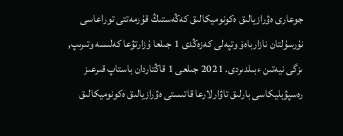جوعارى ەۋرازيالىق ەكونوميكالىق كەڭەستىڭ قۇرمەتتى توراعاسى نۇرسۇلتان نازارباەۆ وتپەلى كەزەڭدى 1 جىلعا ۇزارتۋعا كەلىسە وتىرىپ, ىزگى نيەتىن ءبىلدىردى. 2021 جىلعى 1 قاڭتاردان باستاپ قىرعىز رەسپۋبليكاسى بارلىق تاۋارلارعا قاتىستى ەۋرازيالىق ەكونوميكالىق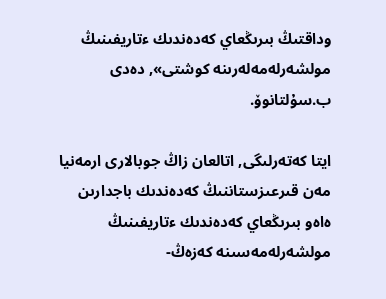وداقتىڭ بىرىڭعاي كەدەندىك ءتاريفىنىڭ مولشەرلەمەلەرىنە كوشتى», دەدى ب.سۇلتانوۆ.

ايتا كەتەرلىگى, اتالعان زاڭ جوبالارى ارمەنيا مەن قىرعىزستاننىڭ كەدەندىك باجدارىن ەاەو بىرىڭعاي كەدەندىك ءتاريفىنىڭ مولشەرلەمەسىنە كەزەڭ-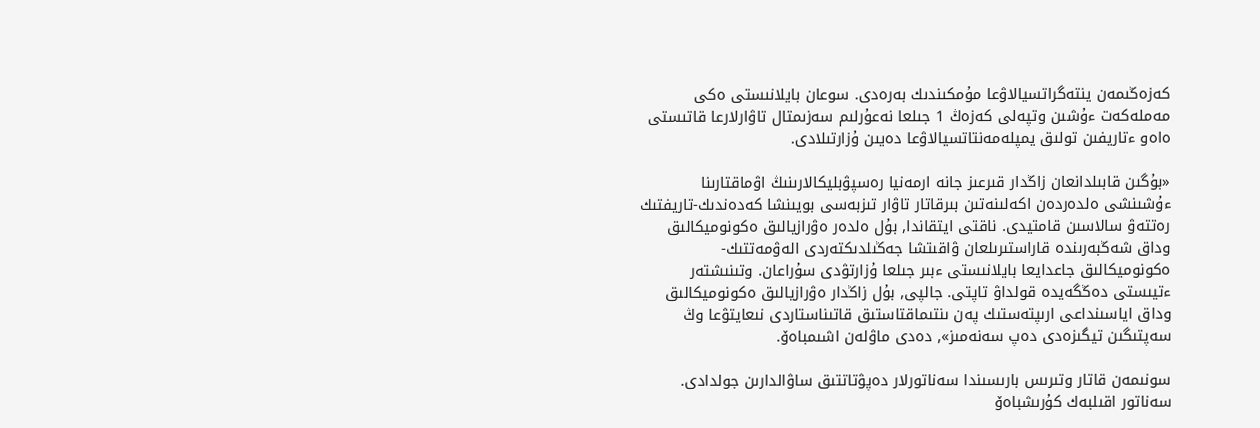كەزەڭىمەن ينتەگراتسيالاۋعا مۇمكىندىك بەرەدى. سوعان بايلانىستى ەكى مەملەكەت ءۇشىن وتپەلى كەزەڭ 1 جىلعا نەعۇرلىم سەزىمتال تاۋارلارعا قاتىستى ەاەو ءتاريفىن تولىق يمپلەمەنتاتسيالاۋعا دەيىن ۇزارتىلادى.

«بۇگىن قابىلدانعان زاڭدار قىرعىز جانە ارمەنيا رەسپۋبليكالارىنىڭ اۋماقتارىنا ءۇشىنشى ەلدەردەن اكەلىنەتىن بىرقاتار تاۋار تىزبەسى بويىنشا كەدەندىك-تاريفتىك رەتتەۋ سالاسىن قامتيدى. ناقتى ايتقاندا, بۇل ەلدەر ەۋرازيالىق ەكونوميكالىق وداق شەڭبەرىندە قاراستىرىلعان ۋاقىتشا جەڭىلدىكتەردى الەۋمەتتىك-ەكونوميكالىق جاعدايعا بايلانىستى ءبىر جىلعا ۇزارتۋدى سۇراعان. وتىنىشتەر ءتيىستى دەڭگەيدە قولداۋ تاپتى. جالپى, بۇل زاڭدار ەۋرازيالىق ەكونوميكالىق وداق اياسىنداعى ارىپتەستىك پەن ىنتىماقتاستىق قاتىناستاردى نىعايتۋعا وڭ سەپتىگىن تيگىزەدى دەپ سەنەمىز», دەدى ماۋلەن اشىمباەۆ.

سونىمەن قاتار وتىرىس بارىسىندا سەناتورلار دەپۋتاتتىق ساۋالدارىن جولدادى. سەناتور اقىلبەك كۇرىشباەۆ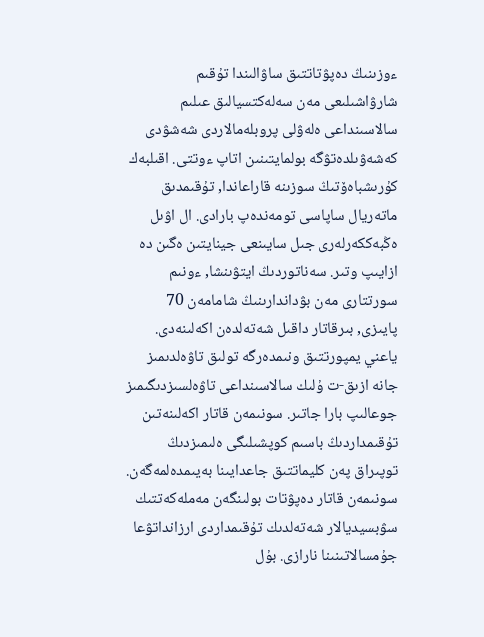ءوزىنىڭ دەپۋتاتتىق ساۋالىندا تۇقىم شارۋاشىلىعى مەن سەلەكتسيالىق عىلىم سالاسىنداعى ەلەۋلى پروبلەمالاردى شەشۋدى كەشەۋىلدەتۋگە بولمايتىنىن اتاپ ءوتتى. اقىلبەك كۇرىشباەۆتىڭ سوزىنە قاراعاندا, تۇقىمدىق ماتەريال ساپاسى تومەندەپ بارادى. ال اۋىل ەڭبەككەرلەرى جىل سايىنعى جينايتىن ەگىن دە ازايىپ وتىر. سەناتوردىڭ ايتۋىنشا, ءونىم سورتتارى مەن بۋداندارىنىڭ شامامەن 70 پايىزى, بىرقاتار داقىل شەتەلدەن اكەلىنەدى. ياعني يمپورتتىق ونىمدەرگە تولىق تاۋەلدىمىز جانە ازىق-ت ۇلىك سالاسىنداعى تاۋەلسىزدىگىمىز جوعالىپ بارا جاتىر. سونىمەن قاتار اكەلىنەتىن تۇقىمداردىڭ باسىم كوپشىلىگى ەلىمىزدىڭ توپىراق پەن كليماتتىق جاعدايىنا بەيىمدەلمەگەن. سونىمەن قاتار دەپۋتات بولىنگەن مەملەكەتتىك سۋبسيديالار شەتەلدىك تۇقىمداردى ارزانداتۋعا جۇمسالاتىنىنا نارازى. بۇل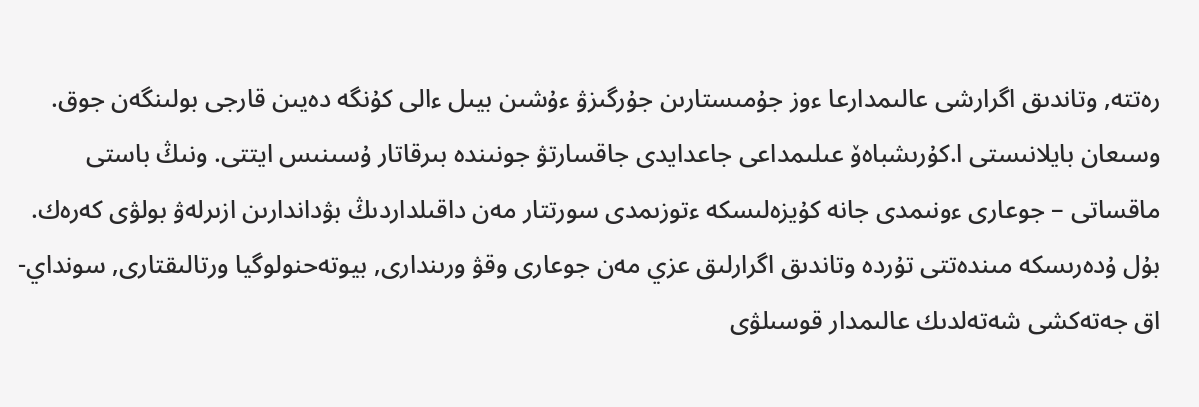رەتتە, وتاندىق اگرارشى عالىمدارعا ءوز جۇمىستارىن جۇرگىزۋ ءۇشىن بيىل ءالى كۇنگە دەيىن قارجى بولىنگەن جوق. وسىعان بايلانىستى ا.كۇرىشباەۆ عىلىمداعى جاعدايدى جاقسارتۋ جونىندە بىرقاتار ۇسىنىس ايتتى. ونىڭ باستى ماقساتى – جوعارى ءونىمدى جانە كۇيزەلىسكە ءتوزىمدى سورتتار مەن داقىلداردىڭ بۋداندارىن ازىرلەۋ بولۋى كەرەك. بۇل ۇدەرىسكە مىندەتتى تۇردە وتاندىق اگرارلىق عزي مەن جوعارى وقۋ ورىندارى, بيوتەحنولوگيا ورتالىقتارى, سونداي-اق جەتەكشى شەتەلدىك عالىمدار قوسىلۋى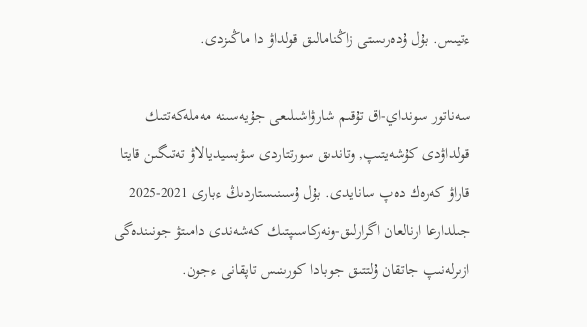ءتيىس. بۇل ۇدەرىستى زاڭنامالىق قولداۋ دا ماڭىزدى.

سەناتور سونداي-اق تۇقىم شارۋاشىلىعى جۇيەسىنە مەملەكەتتىك قولداۋدى كۇشەيتىپ, وتاندىق سورتتاردى سۋبسيديالاۋ تەتىگىن قايتا قاراۋ كەرەك دەپ سانايدى. بۇل ۇسىنىستاردىڭ ءبارى 2021-2025 جىلدارعا ارنالعان اگرارلىق-ونەركاسىپتىك كەشەندى دامىتۋ جونىندەگى ازىرلەنىپ جاتقان ۇلتتىق جوبادا كورىنىس تاپقانى ءجون.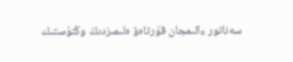سەناتور ءالىمجان قۇرتاەۆ ەلىمىزدىڭ وڭتۇستىك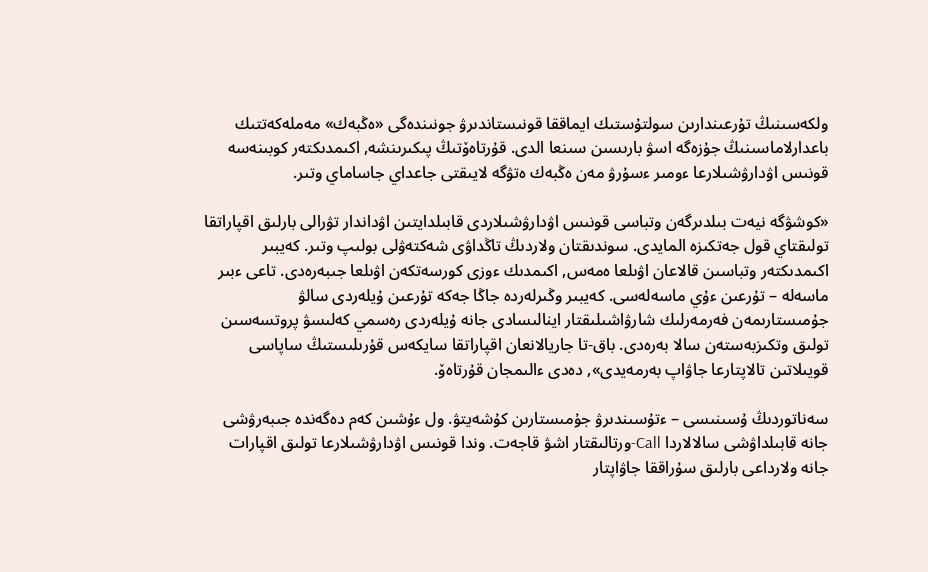ولكەسىنىڭ تۇرعىندارىن سولتۇستىك ايماققا قونىستاندىرۋ جونىندەگى «ەڭبەك» مەملەكەتتىك باعدارلاماسىنىڭ جۇزەگە اسۋ بارىسىن سىنعا الدى. قۇرتاەۆتىڭ پىكىرىنشە, اكىمدىكتەر كوبىنەسە قونىس اۋدارۋشىلارعا ءومىر ءسۇرۋ مەن ەڭبەك ەتۋگە لايىقتى جاعداي جاساماي وتىر.

«كوشۋگە نيەت بىلدىرگەن وتباسى قونىس اۋدارۋشىلاردى قابىلدايتىن اۋداندار تۋرالى بارلىق اقپاراتقا تولىقتاي قول جەتكىزە المايدى. سوندىقتان ولاردىڭ تاڭداۋى شەكتەۋلى بولىپ وتىر. كەيبىر اكىمدىكتەر وتباسىن قالاعان اۋىلعا ەمەس, اكىمدىك ءوزى كورسەتكەن اۋىلعا جىبەرەدى. تاعى ءبىر ماسەلە – تۇرعىن ءۇي ماسەلەسى. كەيبىر وڭىرلەردە جاڭا جەكە تۇرعىن ۇيلەردى سالۋ جۇمىستارىمەن فەرمەرلىك شارۋاشىلىقتار اينالىسادى جانە ۇيلەردى رەسمي كەلىسۋ پروتسەسىن تولىق وتكىزبەستەن سالا بەرەدى. باق-تا جاريالانعان اقپاراتقا سايكەس قۇرىلىستىڭ ساپاسى قويىلاتىن تالاپتارعا جاۋاپ بەرمەيدى», دەدى ءالىمجان قۇرتاەۆ.

سەناتوردىڭ ۇسىنىسى – ءتۇسىندىرۋ جۇمىستارىن كۇشەيتۋ. ول ءۇشىن كەم دەگەندە جىبەرۋشى جانە قابىلداۋشى سالالاردا Call-ورتالىقتار اشۋ قاجەت. وندا قونىس اۋدارۋشىلارعا تولىق اقپارات جانە ولارداعى بارلىق سۇراققا جاۋاپتار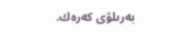بەرىلۋى كەرەك.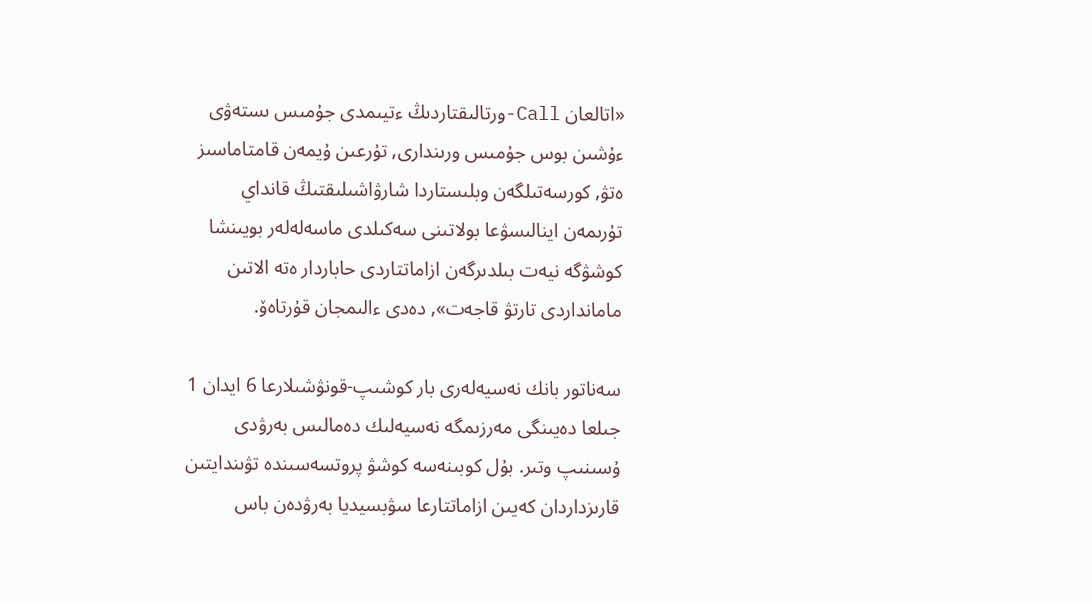«اتالعان Call-ورتالىقتاردىڭ ءتيىمدى جۇمىس ىستەۋى ءۇشىن بوس جۇمىس ورىندارى, تۇرعىن ۇيمەن قامتاماسىز ەتۋ, كورسەتىلگەن وبلىستاردا شارۋاشىلىقتىڭ قانداي تۇرىمەن اينالىسۋعا بولاتىنى سەكىلدى ماسەلەلەر بويىنشا كوشۋگە نيەت بىلدىرگەن ازاماتتاردى حاباردار ەتە الاتىن مامانداردى تارتۋ قاجەت», دەدى ءالىمجان قۇرتاەۆ.

سەناتور بانك نەسيەلەرى بار كوشىپ-قونۋشىلارعا 6 ايدان 1 جىلعا دەيىنگى مەرزىمگە نەسيەلىك دەمالىس بەرۋدى ۇسىنىپ وتىر. بۇل كوبىنەسە كوشۋ پروتسەسىندە تۋىندايتىن قارىزداردان كەيىن ازاماتتارعا سۋبسيديا بەرۋدەن باس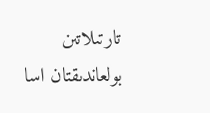تارتىلاتىن بولعاندىقتان اسا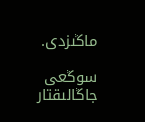ماڭىزدى.

سوڭعى جاڭالىقتار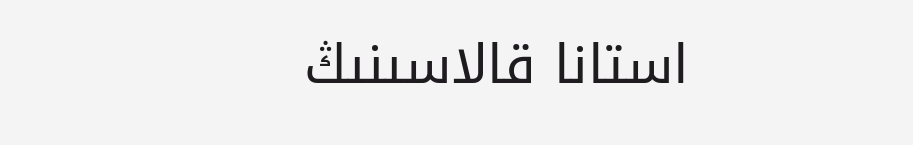استانا قالاسىنىڭ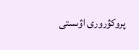پروكۋرورى اۋىستى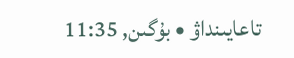تاعايىنداۋ • بۇگىن, 11:35